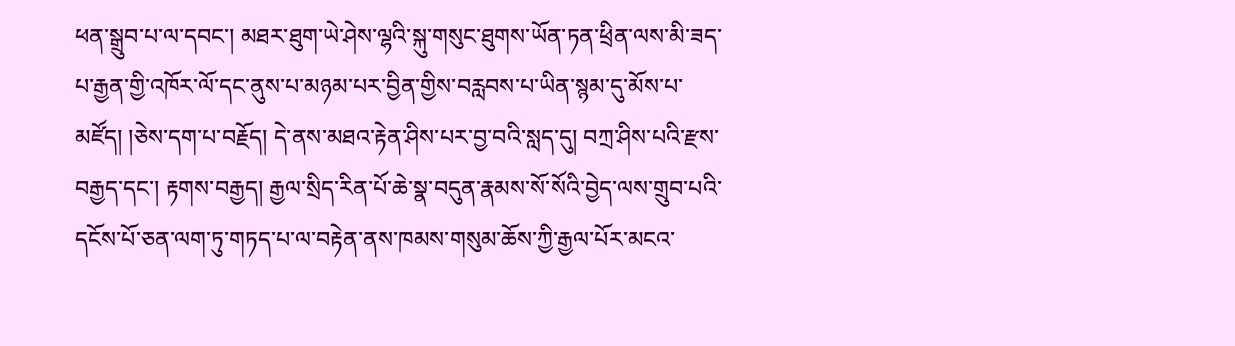ཕན་སྒྲུབ་པ་ལ་དབང་། མཐར་ཐུག་ཡེ་ཤེས་ལྷའི་སྐུ་གསུང་ཐུགས་ཡོན་ཏན་ཕྲིན་ལས་མི་ཟད་པ་རྒྱན་གྱི་འཁོར་ལོ་དང་ནུས་པ་མཉམ་པར་བྱིན་གྱིས་བརླབས་པ་ཡིན་སྙམ་དུ་མོས་པ་མཛོད། །ཅེས་དག་པ་བརྗོད། དེ་ནས་མཐའ་རྟེན་ཤིས་པར་བྱ་བའི་སླད་དུ། བཀྲ་ཤིས་པའི་རྫས་བརྒྱད་དང་། རྟགས་བརྒྱད། རྒྱལ་སྲིད་རིན་པོ་ཆེ་སྣ་བདུན་རྣམས་སོ་སོའི་བྱེད་ལས་གྲུབ་པའི་དངོས་པོ་ཅན་ལག་ཏུ་གཏད་པ་ལ་བརྟེན་ནས་ཁམས་གསུམ་ཆོས་ཀྱི་རྒྱལ་པོར་མངའ་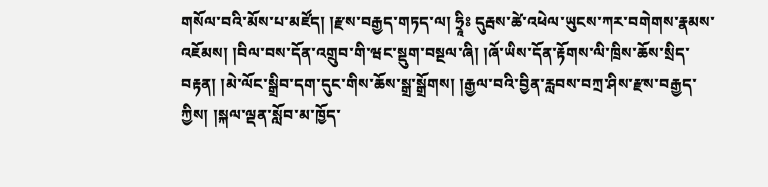གསོལ་བའི་མོས་པ་མཛོད། །རྫས་བརྒྱད་གཏད་ལ། ཧྲཱིཿ དུརྦས་ཚེ་འཕེལ་ཡུངས་ཀར་བགེགས་རྣམས་འཇོམས། །བིལ་བས་དོན་འགྲུབ་གི་ཝང་སྡུག་བསྔལ་ཞི། །ཞོ་ཡིས་དོན་རྟོགས་ལི་ཁྲིས་ཆོས་སྲིད་བརྟན། །མེ་ལོང་སྒྲིབ་དག་དུང་གིས་ཆོས་སྒྲ་སྒྲོགས། །རྒྱལ་བའི་བྱིན་རླབས་བཀྲ་ཤིས་རྫས་བརྒྱད་ཀྱིས། །སྐལ་ལྡན་སློབ་མ་ཁྱོད་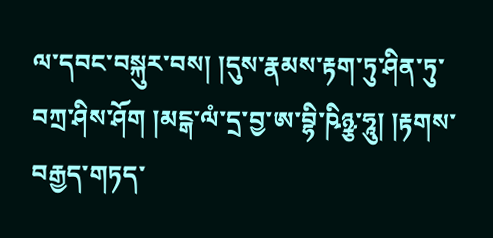ལ་དབང་བསྐུར་བས། །དུས་རྣམས་རྟག་ཏུ་ཤིན་ཏུ་བཀྲ་ཤིས་ཤོག །མངྒ་ལཾ་དྲ་བྱ་ཨ་བྷི་ཥིཉྩ་ཧཱུ། །རྟགས་བརྒྱད་གཏད་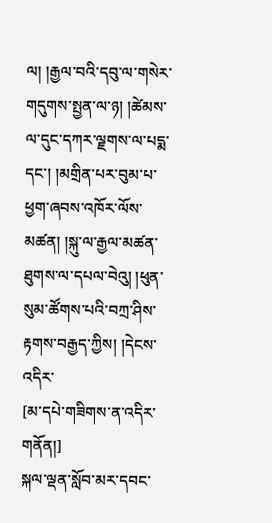ལ། །རྒྱལ་བའི་དབུ་ལ་གསེར་གདུགས་སྤྱན་ལ་ཉ། །ཚེམས་ལ་དུང་དཀར་ལྗགས་ལ་པདྨ་དང་། །མགྲིན་པར་བུམ་པ་ཕྱག་ཞབས་འཁོར་ལོས་མཚན། །སྐུ་ལ་རྒྱལ་མཚན་ཐུགས་ལ་དཔལ་བེའུ། །ཕུན་སུམ་ཚོགས་པའི་བཀྲ་ཤིས་རྟགས་བརྒྱད་ཀྱིས། །དེངས་འདིར་
[མ་དཔེ་གཟིགས་ན་འདིར་གནོན།]
སྐལ་ལྡན་སློབ་མར་དབང་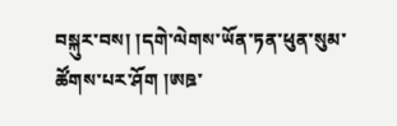བསྐུར་བས། །དགེ་ལེགས་ཡོན་ཏན་ཕུན་སུམ་ཚོགས་པར་ཤོག །ཨཋ་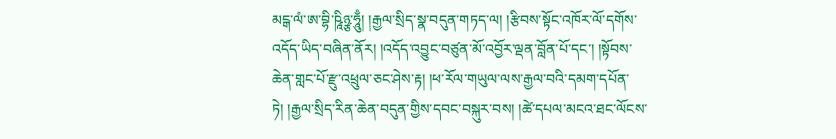མངྒ་ལཾ་ཨ་བྷི་ཥཱིཉྩ་ཧཱུྃ། །རྒྱལ་སྲིད་སྣ་བདུན་གཏད་ལ། །རྩིབས་སྟོང་འཁོར་ལོ་དགོས་འདོད་ཡིད་བཞིན་ནོར། །འདོད་འབྱུང་བཙུན་མོ་འབྱོར་ལྡན་བློན་པོ་དང་། །སྟོབས་ཆེན་གླང་པོ་རྫུ་འཕྲུལ་ཅང་ཤེས་རྟ། །ཕ་རོལ་གཡུལ་ལས་རྒྱལ་བའི་དམག་དཔོན་ཏེ། །རྒྱལ་སྲིད་རིན་ཆེན་བདུན་གྱིས་དབང་བསྐུར་བས། །ཚེ་དཔལ་མངའ་ཐང་ལོངས་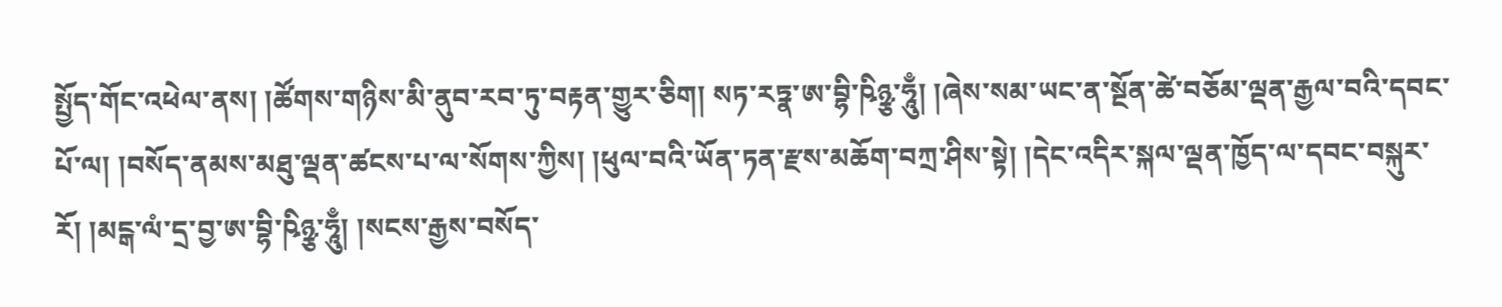སྤྱོད་གོང་འཕེལ་ནས། །ཚོགས་གཉིས་མི་ནུབ་རབ་ཏུ་བརྟན་གྱུར་ཅིག། སཏ་རཏྣ་ཨ་བྷི་ཥིཉྩ་ཧཱུྃ། །ཞེས་སམ་ཡང་ན་སྔོན་ཚེ་བཅོམ་ལྡན་རྒྱལ་བའི་དབང་པོ་ལ། །བསོད་ནམས་མཐུ་ལྡན་ཚངས་པ་ལ་སོགས་ཀྱིས། །ཕུལ་བའི་ཡོན་ཏན་རྫས་མཆོག་བཀྲ་ཤིས་སྟེ། །དེང་འདིར་སྐལ་ལྡན་ཁྱོད་ལ་དབང་བསྐུར་རོ། །མངྒ་ལཾ་དྲ་བྱ་ཨ་བྷི་ཥིཉྩ་ཧཱུྃ། །སངས་རྒྱས་བསོད་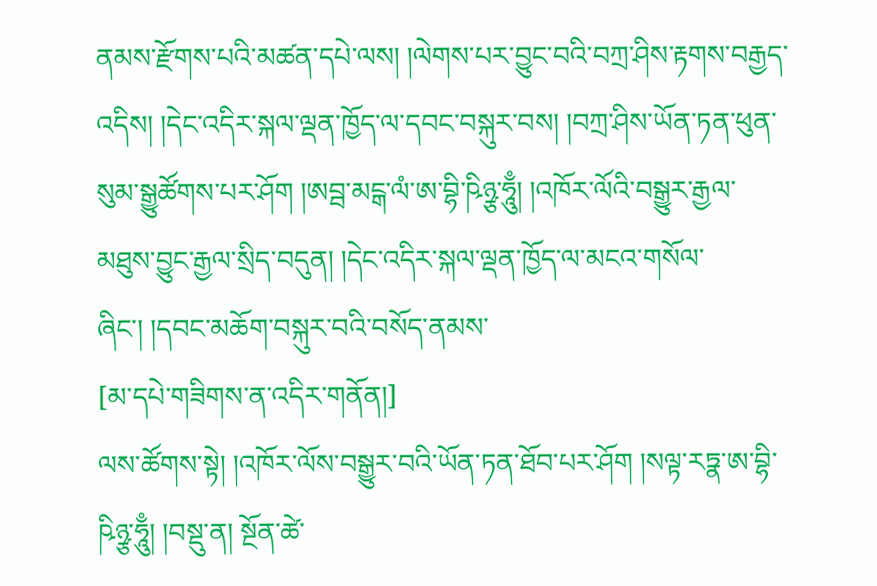ནམས་རྫོགས་པའི་མཚན་དཔེ་ལས། །ལེགས་པར་བྱུང་བའི་བཀྲ་ཤིས་རྟགས་བརྒྱད་འདིས། །དེང་འདིར་སྐལ་ལྡན་ཁྱོད་ལ་དབང་བསྐུར་བས། །བཀྲ་ཤིས་ཡོན་ཏན་ཕུན་སུམ་སྒྱུཚོགས་པར་ཤོག །ཨབྦ་མངྒ་ལཾ་ཨ་བྷི་ཥིཉྩ་ཧཱུྃ། །འཁོར་ལོའི་བསྒྱུར་རྒྱལ་མཐུས་བྱུང་རྒྱལ་སྲིད་བདུན། །དེང་འདིར་སྐལ་ལྡན་ཁྱོད་ལ་མངའ་གསོལ་ཞིང་། །དབང་མཆོག་བསྐུར་བའི་བསོད་ནམས་
[མ་དཔེ་གཟིགས་ན་འདིར་གནོན།]
ལས་ཚོགས་སྟེ། །འཁོར་ལོས་བསྒྱུར་བའི་ཡོན་ཏན་ཐོབ་པར་ཤོག །སལྟ་རཏྣ་ཨ་བྷི་ཥིཉྩ་ཧཱུྃ། །བསྡུ་ན། སྔོན་ཚེ་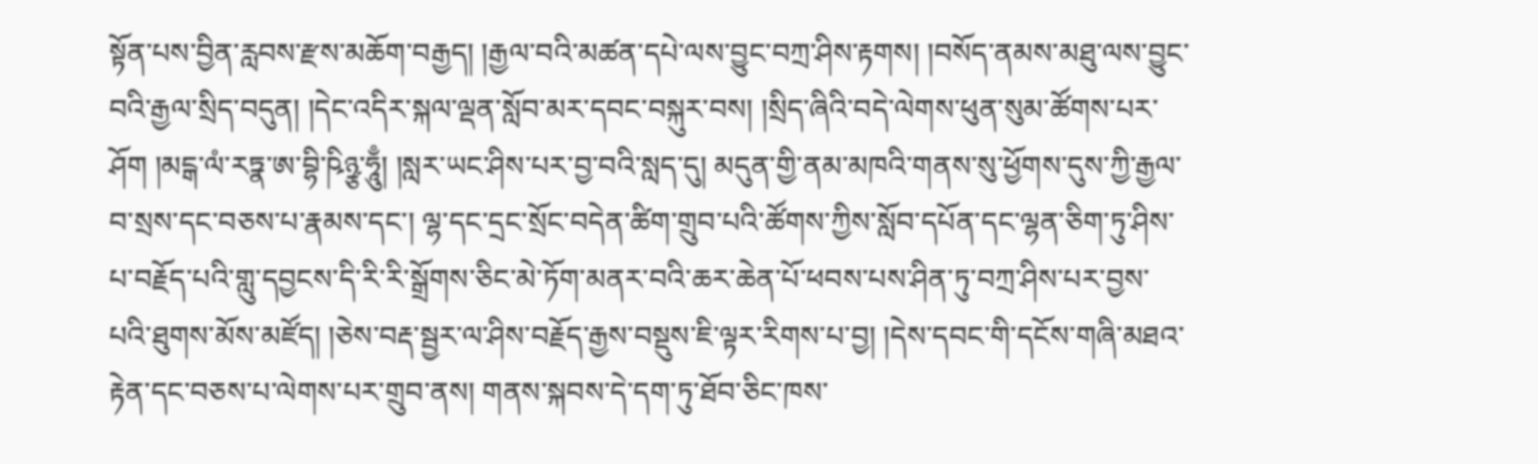སྟོན་པས་བྱིན་རླབས་རྫས་མཆོག་བརྒྱད། །རྒྱལ་བའི་མཚན་དཔེ་ལས་བྱུང་བཀྲ་ཤིས་རྟགས། །བསོད་ནམས་མཐུ་ལས་བྱུང་བའི་རྒྱལ་སྲིད་བདུན། །དེང་འདིར་སྐལ་ལྡན་སློབ་མར་དབང་བསྐུར་བས། །སྲིད་ཞིའི་བདེ་ལེགས་ཕུན་སུམ་ཚོགས་པར་ཤོག །མངྒ་ལཾ་རཏྣ་ཨ་བྷི་ཥིཉྩ་ཧཱུྃ། །སླར་ཡང་ཤིས་པར་བྱ་བའི་སླད་དུ། མདུན་གྱི་ནམ་མཁའི་གནས་སུ་ཕྱོགས་དུས་ཀྱི་རྒྱལ་བ་སྲས་དང་བཅས་པ་རྣམས་དང་། ལྷ་དང་དྲང་སྲོང་བདེན་ཚིག་གྲུབ་པའི་ཚོགས་ཀྱིས་སློབ་དཔོན་དང་ལྷན་ཅིག་ཏུ་ཤིས་པ་བརྗོད་པའི་གླུ་དབྱངས་དི་རི་རི་སྒྲོགས་ཅིང་མེ་ཏོག་མནར་བའི་ཆར་ཆེན་པོ་ཕབས་པས་ཤིན་ཏུ་བཀྲ་ཤིས་པར་བྱས་པའི་ཐུགས་མོས་མཛོད། །ཅེས་བརྡ་སྦྱར་ལ་ཤིས་བརྗོད་རྒྱས་བསྡུས་ཇི་ལྟར་རིགས་པ་བྱ། །དེས་དབང་གི་དངོས་གཞི་མཐའ་རྟེན་དང་བཅས་པ་ལེགས་པར་གྲུབ་ནས། གནས་སྐབས་དེ་དག་ཏུ་ཐོབ་ཅིང་ཁས་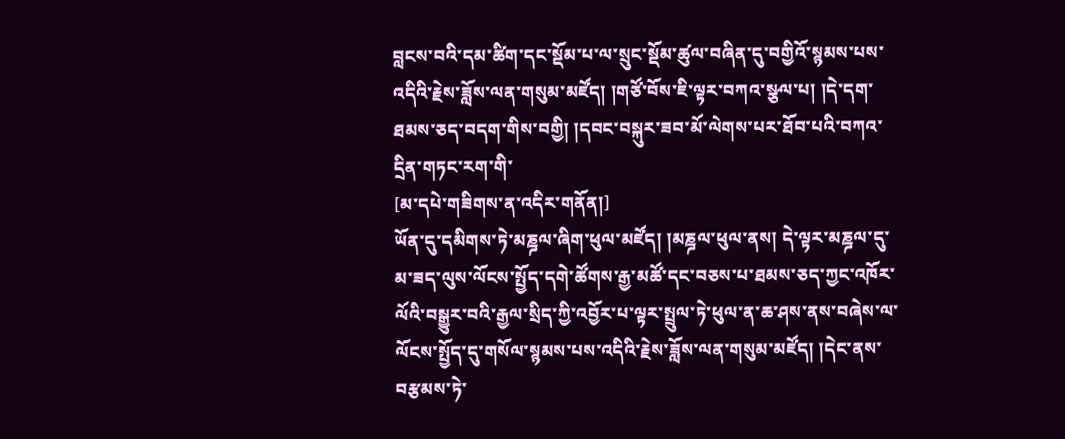བླངས་བའི་དམ་ཚིག་དང་སྡོམ་པ་ལ་སྲུང་སྡོམ་ཚུལ་བཞིན་དུ་བགྱིའོ་སྙམས་པས་འདིའི་རྗེས་ཟློས་ལན་གསུམ་མཛོད། །གཙོ་བོས་ཇི་ལྟར་བཀའ་སྩལ་པ། །དེ་དག་ཐམས་ཅད་བདག་གིས་བགྱི། །དབང་བསྐུར་ཟབ་མོ་ལེགས་པར་ཐོབ་པའི་བཀའ་དྲིན་གཏང་རག་གི་
[མ་དཔེ་གཟིགས་ན་འདིར་གནོན།]
ཡོན་དུ་དམིགས་ཏེ་མཎྜལ་ཞིག་ཕུལ་མཛོད། །མཎྜལ་ཕུལ་ནས། དེ་ལྟར་མཎྜལ་དུ་མ་ཟད་ལུས་ལོངས་སྤྱོད་དགེ་ཚོགས་རྒྱ་མཚོ་དང་བཅས་པ་ཐམས་ཅད་ཀྱང་འཁོར་ལོའི་བསྒྱུར་བའི་རྒྱལ་སྲིད་ཀྱི་འབྱོར་པ་ལྟར་སྤྲུལ་ཏེ་ཕུལ་ན་ཆ་ཤས་ནས་བཞེས་ལ་ལོངས་སྤྱོད་དུ་གསོལ་སྙམས་པས་འདིའི་རྗེས་ཟློས་ལན་གསུམ་མཛོད། །དེང་ནས་བརྩམས་ཏེ་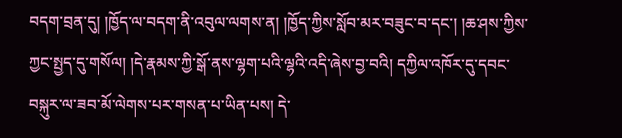བདག་བྲན་དུ། །ཁྱོད་ལ་བདག་ནི་འབུལ་ལགས་ན། །ཁྱོད་ཀྱིས་སློབ་མར་བཟུང་བ་དང་། །ཆ་ཤས་ཀྱིས་ཀྱང་སྤྱད་དུ་གསོལ། །དེ་རྣམས་ཀྱི་སྒོ་ནས་ལྷག་པའི་ལྷའི་འདི་ཞེས་བྱ་བའི། དཀྱིལ་འཁོར་དུ་དབང་བསྐུར་ལ་ཟབ་མོ་ལེགས་པར་གསན་པ་ཡིན་པས། དེ་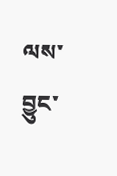ལས་བྱུང་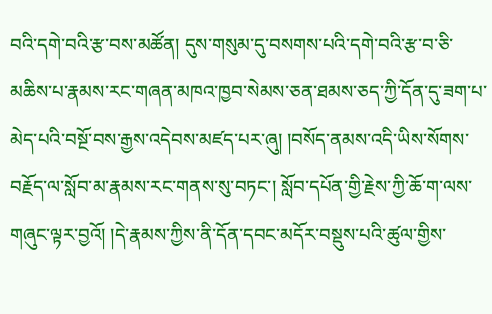བའི་དགེ་བའི་རྩ་བས་མཚོན། དུས་གསུམ་དུ་བསགས་པའི་དགེ་བའི་རྩ་བ་ཅི་མཆིས་པ་རྣམས་རང་གཞན་མཁའ་ཁྱབ་སེམས་ཅན་ཐམས་ཅད་ཀྱི་དོན་དུ་ཟག་པ་མེད་པའི་བསྔོ་བས་རྒྱས་འདེབས་མཛད་པར་ཞུ། །བསོད་ནམས་འདི་ཡིས་སོགས་བརྗོད་ལ་སློབ་མ་རྣམས་རང་གནས་སུ་བཏང་། སློབ་དཔོན་གྱི་རྗེས་ཀྱི་ཆོ་ག་ལས་གཞུང་ལྟར་བྱའོ། །དེ་རྣམས་ཀྱིས་ནི་དོན་དབང་མདོར་བསྡུས་པའི་ཚུལ་གྱིས་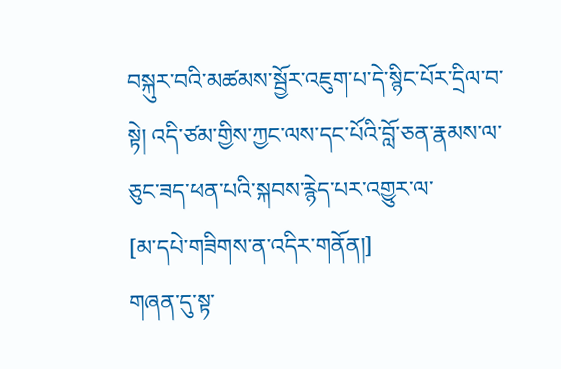བསྐུར་བའི་མཚམས་སྦྱོར་འཇུག་པ་དེ་སྙིང་པོར་དྲིལ་བ་སྟེ། འདི་ཙམ་གྱིས་ཀྱང་ལས་དང་པོའི་བློ་ཅན་རྣམས་ལ་ཅུང་ཟད་ཕན་པའི་སྐབས་རྙེད་པར་འགྱུར་ལ་
[མ་དཔེ་གཟིགས་ན་འདིར་གནོན།]
གཞན་དུ་སྟ་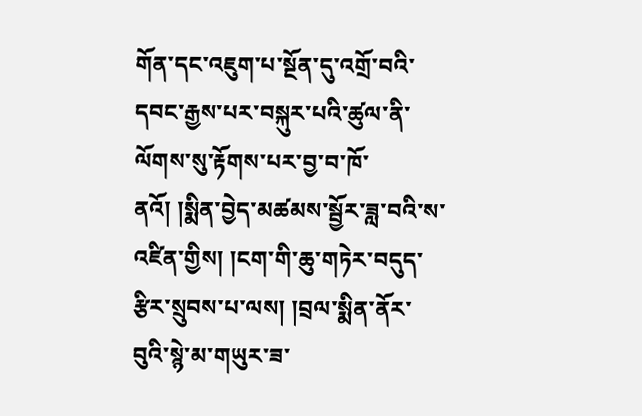གོན་དང་འཇུག་པ་སྔོན་དུ་འགྲོ་བའི་དབང་རྒྱས་པར་བསྐུར་པའི་ཚུལ་ནི་ལོགས་སུ་རྟོགས་པར་བྱ་བ་ཁོ་ནའོ། །སྨིན་བྱེད་མཚམས་སྦྱོར་ཟླ་བའི་ས་འཛིན་གྱིས། །ངག་གི་ཆུ་གཏེར་བདུད་རྩིར་སྲུབས་པ་ལས། །བྲལ་སྨིན་ནོར་བུའི་སྙེ་མ་གཡུར་ཟ་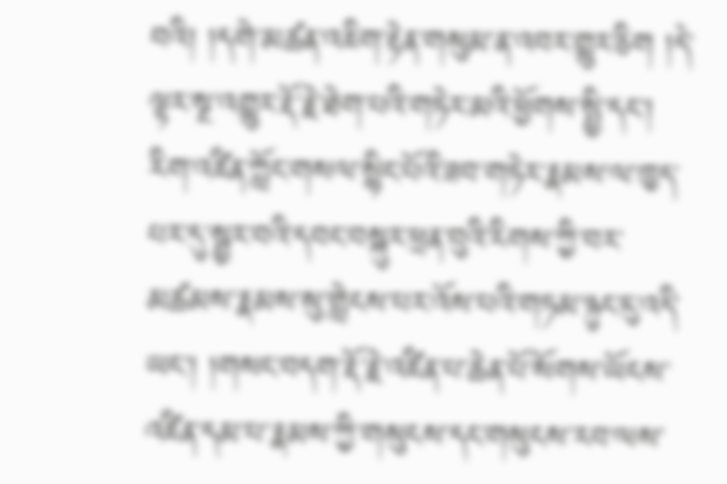བའི། །དགེ་མཚན་འཇིག་རྟེན་གསུམ་ན་འབར་གྱུར་ཅིག །དེ་ལྟར་སྔ་འགྱུར་རྡོ་རྗེ་ཐེག་པའི་གཏེར་མའི་ཕྱོགས་སྤྱི་དང་། རིག་འཛིན་ཀློང་གསལ་སྙིང་པོའི་ཟབ་གཏེར་རྣམས་ལ་ཁྱད་པར་དུ་སྦྱར་བའི་དབང་བསྐུར་ཕྲན་བུའི་རིགས་ཀྱི་བར་མཚམས་རྣམས་སུ་གླེངས་པར་འོས་པའི་གཏམ་ཉུང་ངུ་འདི་ཡང་། །གསང་བདག་རྡོ་རྗེ་འཛིན་པ་ཆེན་པོ་སོགས་ཡོངས་འཛིན་དམ་པ་རྣམས་ཀྱི་གསུངས་དང་གསུངས་རབ་ལས་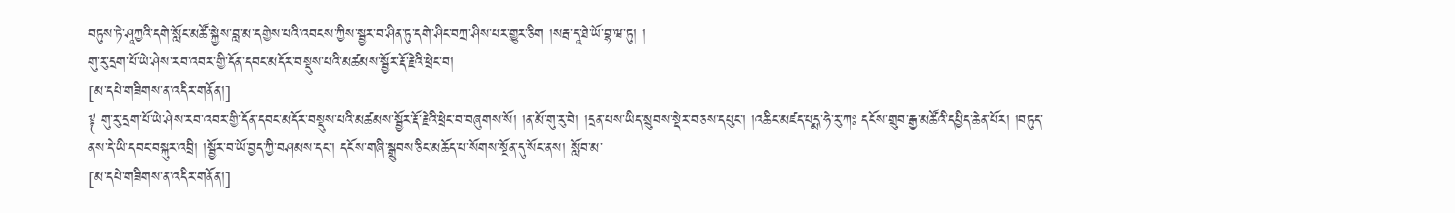བཏུས་ཏེ་ཤཱཀྱའི་དགེ་སློང་མཚོ་སྐྱེས་བླ་མ་དགྱེས་པའི་འབངས་ཀྱིས་སྦྱར་བ་ཤིན་ཏུ་དགེ་ཤིང་བཀྲ་ཤིས་པར་གྱུར་ཅིག །སརྦ་དཱ་ཐེ་ཡོ་བྷ་ཝ་ཏུ། །
གུ་རུ་དྲག་པོ་ཡེ་ཤེས་རབ་འབར་གྱི་དོན་དབང་མདོར་བསྡུས་པའི་མཚམས་སྦྱོར་རྡོ་རྗེའི་ཕྲེང་བ།
[མ་དཔེ་གཟིགས་ན་འདིར་གནོན།]
༈ གུ་རུ་དྲག་པོ་ཡེ་ཤེས་རབ་འབར་གྱི་དོན་དབང་མདོར་བསྡུས་པའི་མཚམས་སྦྱོར་རྡོ་རྗེའི་ཕྲེང་བ་བཞུགས་སོ། །ན་མོ་གུ་རུ་བེ། །དྲན་པས་ཡིད་སྲུབས་སྡེར་བཅས་དཔུང་། །འཆིང་མཛད་པདྨ་ཧེ་རུ་ཀཿ དངོས་གྲུབ་རྒྱ་མཚོའི་དཔྱིད་ཆེན་པོར། །བཏུད་ནས་དེ་ཡི་དབང་བསྐུར་འབྲི། །སྦྱོར་བ་ཡོ་བྱད་ཀྱི་བཤམས་དང་། དངོས་གཞི་སྒྲུབས་ཅིང་མཆོད་པ་སོགས་སྔོན་དུ་སོང་ནས། སློབ་མ་
[མ་དཔེ་གཟིགས་ན་འདིར་གནོན།]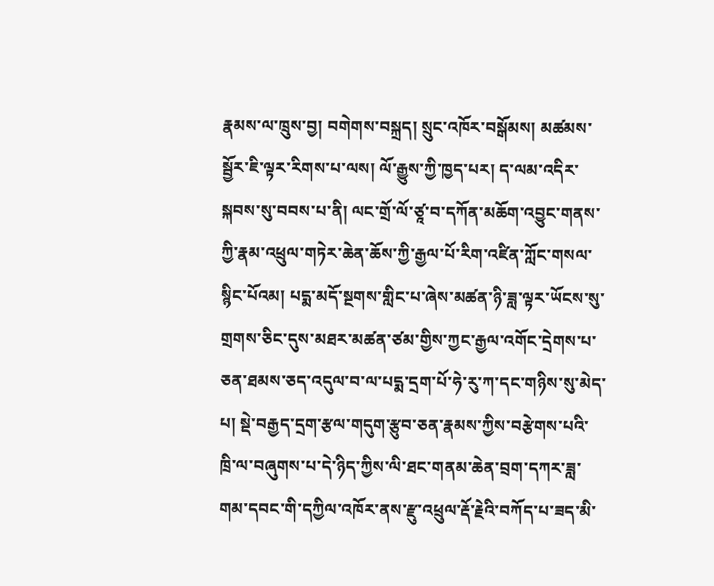རྣམས་ལ་ཁྲུས་བྱ། བགེགས་བསྐྲད། སྲུང་འཁོར་བསྒོམས། མཚམས་སྦྱོར་ཇི་ལྟར་རིགས་པ་ལས། ལོ་རྒྱུས་ཀྱི་ཁྱད་པར། ད་ལམ་འདིར་སྐབས་སུ་བབས་པ་ནི། ལང་གྲོ་ལོ་ཙཱ་བ་དཀོན་མཆོག་འབྱུང་གནས་ཀྱི་རྣམ་འཕྲུལ་གཏེར་ཆེན་ཆོས་ཀྱི་རྒྱལ་པོ་རིག་འཛིན་ཀློང་གསལ་སྙིང་པོའམ། པདྨ་མདོ་སྔགས་གླིང་པ་ཞེས་མཚན་ཉི་ཟླ་ལྟར་ཡོངས་སུ་གྲགས་ཅིང་དུས་མཐར་མཚན་ཙམ་གྱིས་ཀྱང་རྒྱལ་འགོང་དྲེགས་པ་ཅན་ཐམས་ཅད་འདུལ་བ་ལ་པདྨ་དྲག་པོ་ཧེ་རུ་ཀ་དང་གཉིས་སུ་མེད་པ། སྡེ་བརྒྱད་དྲག་རྩལ་གདུག་རྩུབ་ཅན་རྣམས་ཀྱིས་བརྩེགས་པའི་ཁྲི་ལ་བཞུགས་པ་དེ་ཉིད་ཀྱིས་ལི་ཐང་གནམ་ཆེན་བྲག་དཀར་ཟླ་གམ་དབང་གི་དཀྱིལ་འཁོར་ནས་རྫུ་འཕྲུལ་རྡོ་རྗེའི་བཀོད་པ་ཟད་མི་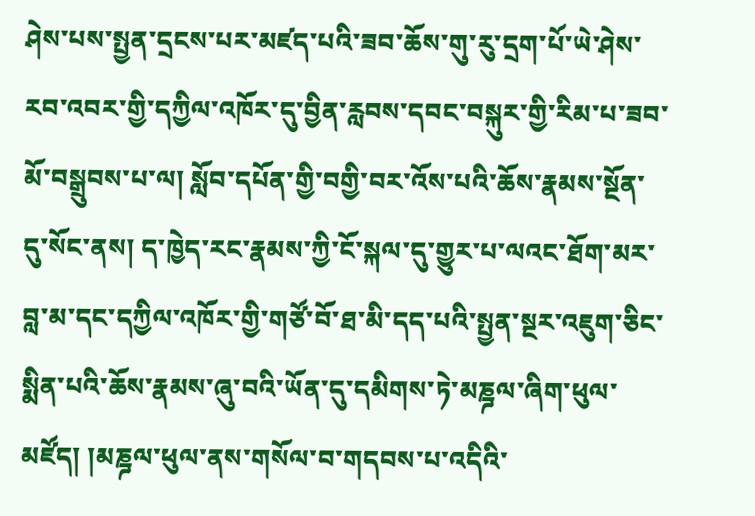ཤེས་པས་སྤྱན་དྲངས་པར་མཛད་པའི་ཟབ་ཆོས་གུ་རུ་དྲག་པོ་ཡེ་ཤེས་རབ་འབར་གྱི་དཀྱིལ་འཁོར་དུ་བྱིན་རླབས་དབང་བསྐུར་གྱི་རིམ་པ་ཟབ་མོ་བསྒྲུབས་པ་ལ། སློབ་དཔོན་གྱི་བགྱི་བར་འོས་པའི་ཆོས་རྣམས་སྔོན་དུ་སོང་ནས། ད་ཁྱེད་རང་རྣམས་ཀྱི་ངོ་སྐལ་དུ་གྱུར་པ་ལའང་ཐོག་མར་བླ་མ་དང་དཀྱིལ་འཁོར་གྱི་གཙོ་བོ་ཐ་མི་དད་པའི་སྤྱན་སྔར་འཇུག་ཅིང་སྨིན་པའི་ཆོས་རྣམས་ཞུ་བའི་ཡོན་དུ་དམིགས་ཏེ་མཎྜལ་ཞིག་ཕུལ་མཛོད། །མཎྜལ་ཕུལ་ནས་གསོལ་བ་གདབས་པ་འདིའི་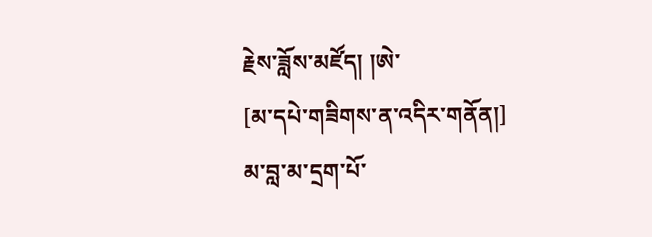རྗེས་ཟློས་མཛོད། །ཨེ་
[མ་དཔེ་གཟིགས་ན་འདིར་གནོན།]
མ་བླ་མ་དྲག་པོ་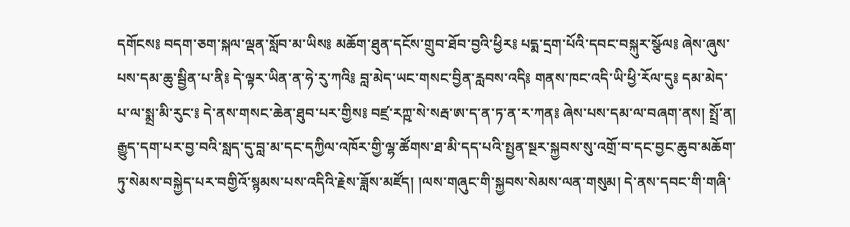དགོངས༔ བདག་ཅག་སྐལ་ལྡན་སློབ་མ་ཡིས༔ མཆོག་ཐུན་དངོས་གྲུབ་ཐོབ་བྱའི་ཕྱིར༔ པདྨ་དྲག་པོའི་དབང་བསྐུར་སྩོལ༔ ཞེས་ཞུས་པས་དམ་ཆུ་སྦྱིན་པ་ནི༔ དེ་ལྟར་ཡིན་ན་ཧེ་རུ་ཀའི༔ བླ་མེད་ཡང་གསང་བྱིན་རླབས་འདི༔ གནས་ཁང་འདི་ཡི་ཕྱི་རོལ་དུ༔ དམ་མེད་པ་ལ་སྨྲ་མི་རུང་༔ དེ་ནས་གསང་ཆེན་ཐུབ་པར་གྱིས༔ བཛྲ་རཀྵ་སེ་སརྦ་ཨ་ད་ན་ཏ་ན་ར་ཀན༔ ཞེས་པས་དམ་ལ་བཞག་ནས། སྤྲོ་ན། རྒྱུད་དག་པར་བྱ་བའི་སླད་དུ་བླ་མ་དང་དཀྱིལ་འཁོར་གྱི་ལྷ་ཚོགས་ཐ་མི་དད་པའི་སྤྱན་སྔར་སྐྱབས་སུ་འགྲོ་བ་དང་བྱང་ཆུབ་མཆོག་ཏུ་སེམས་བསྐྱེད་པར་བགྱིའོ་སྙམས་པས་འདིའི་རྗེས་ཟློས་མཛོད། །ལས་གཞུང་གི་སྐྱབས་སེམས་ལན་གསུམ། དེ་ནས་དབང་གི་གཞི་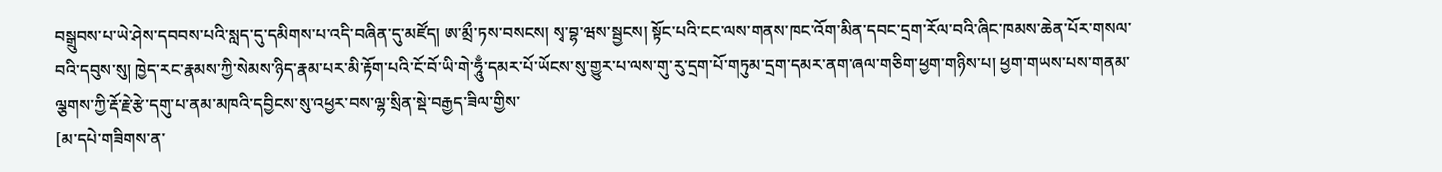བསྒྲུབས་པ་ཡེ་ཤེས་དབབས་པའི་སླད་དུ་དམིགས་པ་འདི་བཞིན་དུ་མཛོད། ཨ་མྲྀ་ཏས་བསངས། སྭ་བྷ་ཝས་སྦྱངས། སྟོང་པའི་ངང་ལས་གནས་ཁང་འོག་མིན་དབང་དྲག་རོལ་བའི་ཞིང་ཁམས་ཆེན་པོར་གསལ་བའི་དབུས་སུ། ཁྱེད་རང་རྣམས་ཀྱི་སེམས་ཉིད་རྣམ་པར་མི་རྟོག་པའི་ངོ་བོ་ཡི་གེ་ཧཱུྃ་དམར་པོ་ཡོངས་སུ་གྱུར་པ་ལས་གུ་རུ་དྲག་པོ་གཏུམ་དྲག་དམར་ནག་ཞལ་གཅིག་ཕྱག་གཉིས་པ། ཕྱག་གཡས་པས་གནམ་ལྕགས་ཀྱི་རྡོ་རྗེ་རྩེ་དགུ་པ་ནམ་མཁའི་དབྱིངས་སུ་འཕྱར་བས་ལྷ་སྲིན་སྡེ་བརྒྱད་ཟིལ་གྱིས་
[མ་དཔེ་གཟིགས་ན་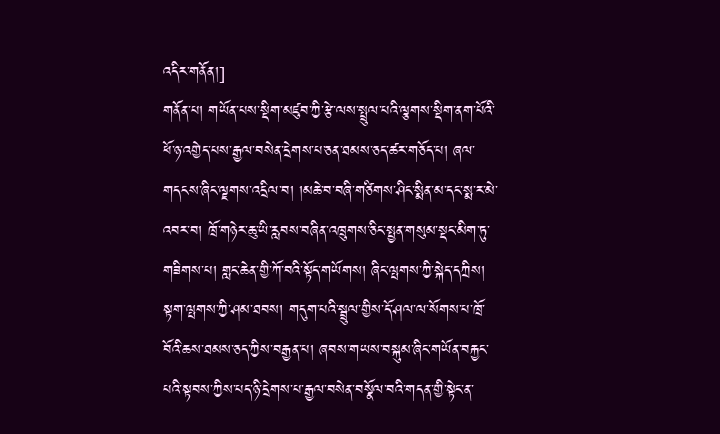འདིར་གནོན།]
གནོན་པ། གཡོན་པས་སྡིག་མཛུབ་ཀྱི་རྩེ་ལས་སྤྲུལ་པའི་ལྕགས་སྡིག་ནག་པོའི་ཕོ་ཉ་འགྱེད་པས་རྒྱལ་བསེན་དྲེགས་པ་ཅན་ཐམས་ཅད་ཚར་གཅོད་པ། ཞལ་གདངས་ཞིང་ལྗགས་འདྲིལ་བ། །མཆེ་བ་བཞི་གཙིགས་ཤིང་སྨིན་མ་དང་སྨ་ར་མེ་འབར་བ། ཁྲོ་གཉེར་ཆུ་ཡི་རླབས་བཞིན་འཁྲུགས་ཅིང་སྤྱན་གསུམ་སྡང་མིག་ཏུ་གཟིགས་པ། གླང་ཆེན་གྱི་ཀོ་བའི་སྟོད་གཡོགས། ཞིང་ལྤགས་ཀྱི་སྐེད་དཀྲིས། སྟག་ལྤགས་ཀྱི་ཤམ་ཐབས། གདུག་པའི་སྦྲུལ་གྱིས་དོ་ཤལ་ལ་སོགས་པ་ཁྲོ་བོའི་ཆས་ཐམས་ཅད་ཀྱིས་བརྒྱན་པ། ཞབས་གཡས་བསྐུམ་ཞིང་གཡོན་བརྐྱང་པའི་སྟབས་ཀྱིས་པད་ཉི་དྲེགས་པ་རྒྱལ་བསེན་བསྣོལ་བའི་གདན་གྱི་སྟེང་ན་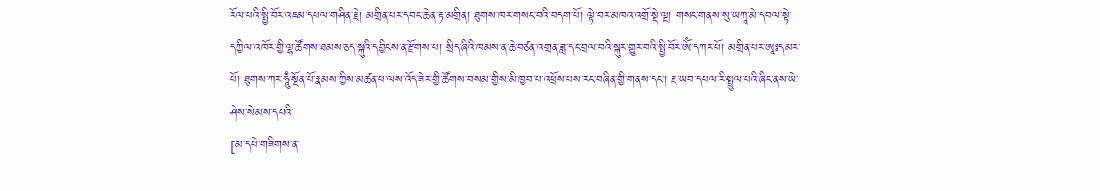རོལ་པའི་སྤྱི་བོར་འཇམ་དཔལ་གཤིན་རྗེ། མགྲིན་པར་དབང་ཆེན་རྟ་མགྲིན། ཐུགས་ཁར་གསང་བའི་བདག་པོ། ལྟེ་བར་མཁའ་འགྲོ་སྡེ་ལྔ། གསང་གནས་སུ་ཡཀཱ་མེ་དབལ་སྟེ་དཀྱིལ་འཁོར་གྱི་ལྷ་ཚོགས་ཐམས་ཅད་སྐུའི་དབྱིངས་ན་རྫོགས་པ། སྲིད་ཞིའི་ཁམས་ན་ཆེ་བཙན་འགྲན་ཟླ་དང་བྲལ་བའི་སྐུར་གྱུར་བའི་སྤྱི་བོར་ཨོཾ་དཀར་པོ། མགྲིན་པར་ཨཱཿདམར་པོ། ཐུགས་ཀར་ཧཱུྃ་སྔོན་པོ་རྣམས་ཀྱིས་མཚན་པ་ལས་འོད་ཟེར་གྱི་ཚོགས་བསམ་གྱིས་མི་ཁྱབ་པ་འཕྲོས་པས་རང་བཞིན་གྱི་གནས་དང་། རྔ་ཡབ་དཔལ་རི་སྤྲུལ་པའི་ཞིང་ནས་ཡེ་ཤེས་སེམས་དཔའི་
[མ་དཔེ་གཟིགས་ན་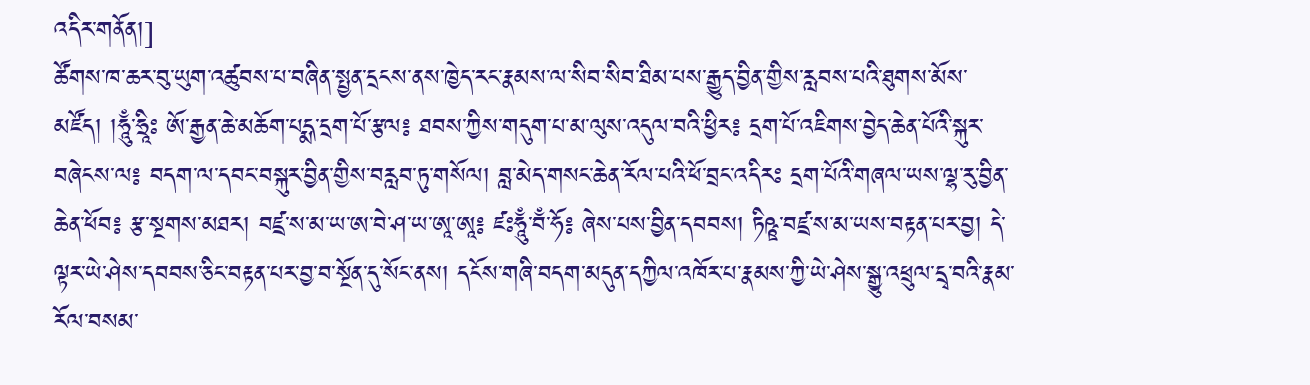འདིར་གནོན།]
ཚོགས་ཁ་ཆར་བུ་ཡུག་འཚུབས་པ་བཞིན་སྤྱན་དྲངས་ནས་ཁྱེད་རང་རྣམས་ལ་སིབ་སིབ་ཐིམ་པས་རྒྱུད་བྱིན་གྱིས་རླབས་པའི་ཐུགས་མོས་མཛོད། །ཧཱུྃ་ཧྲཱིཿ ཨོ་རྒྱན་ཆེ་མཆོག་པདྨ་དྲག་པོ་རྩལ༔ ཐབས་ཀྱིས་གདུག་པ་མ་ལུས་འདུལ་བའི་ཕྱིར༔ དྲག་པོ་འཇིགས་བྱེད་ཆེན་པོའི་སྐུར་བཞེངས་ལ༔ བདག་ལ་དབང་བསྐུར་བྱིན་གྱིས་བརླབ་ཏུ་གསོལ། བླ་མེད་གསང་ཆེན་རོལ་པའི་ཕོ་བྲང་འདིརཿ དྲག་པོའི་གཞལ་ཡས་ལྷ་རུ་བྱིན་ཆེན་ཕོབ༔ རྩ་སྔགས་མཐར། བཛྲ་ས་མ་ཡ་ཨ་བེ་ཤ་ཡ་ཨཱ་ཨཱ༔ ཛཿཧཱུྃ་བྃ་ཧོ༔ ཞེས་པས་བྱིན་དབབས། ཏིཥྛ་བཛྲ་ས་མ་ཡས་བརྟན་པར་བྱ། དེ་ལྟར་ཡེ་ཤེས་དབབས་ཅིང་བརྟན་པར་བྱ་བ་སྔོན་དུ་སོང་ནས། དངོས་གཞི་བདག་མདུན་དཀྱིལ་འཁོར་པ་རྣམས་ཀྱི་ཡེ་ཤེས་སྒྱུ་འཕྲུལ་དྲྭ་བའི་རྣམ་རོལ་བསམ་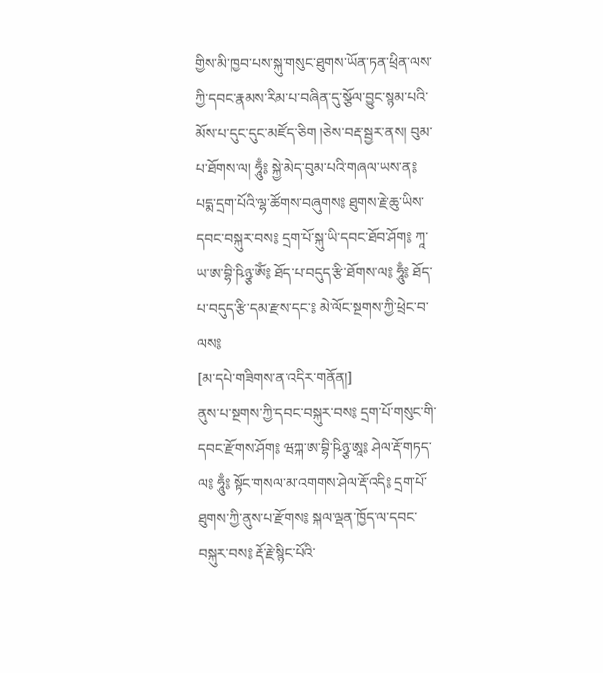གྱིས་མི་ཁྱབ་པས་སྐུ་གསུང་ཐུགས་ཡོན་ཏན་ཕྲིན་ལས་ཀྱི་དབང་རྣམས་རིམ་པ་བཞིན་དུ་སྩོལ་བྱུང་སྙམ་པའི་མོས་པ་དུང་དུང་མཛོད་ཅིག །ཅེས་བརྡ་སྦྱར་ནས། བུམ་པ་ཐོགས་ལ། ཧཱུྃ༔ སྐྱེ་མེད་བུམ་པའི་གཞལ་ཡས་ན༔ པདྨ་དྲག་པོའི་ལྷ་ཚོགས་བཞུགས༔ ཐུགས་རྗེ་ཆུ་ཡིས་དབང་བསྐུར་བས༔ དྲག་པོ་སྐུ་ཡི་དབང་ཐོབ་ཤོག༔ ཀཱ་ཡ་ཨ་བྷི་ཥིཉྩ་ཨོཾ༔ ཐོད་པ་བདུད་རྩི་ཐོགས་ལ༔ ཧཱུྃ༔ ཐོད་པ་བདུད་རྩི་དམ་རྫས་དང་༔ མེ་ལོང་སྔགས་ཀྱི་ཕྲེང་བ་ལས༔
[མ་དཔེ་གཟིགས་ན་འདིར་གནོན།]
ནུས་པ་སྔགས་ཀྱི་དབང་བསྐུར་བས༔ དྲག་པོ་གསུང་གི་དབང་རྫོགས་ཤོག༔ ཝཀྐ་ཨ་བྷི་ཥིཉྩ་ཨཱ༔ ཤེལ་རྡོ་གཏད་ལ༔ ཧཱུྃ༔ སྟོང་གསལ་མ་འགགས་ཤེལ་རྡོ་འདི༔ དྲག་པོ་ཐུགས་ཀྱི་ནུས་པ་རྫོགས༔ སྐལ་ལྡན་ཁྱོད་ལ་དབང་བསྐུར་བས༔ རྡོ་རྗེ་སྙིང་པོའི་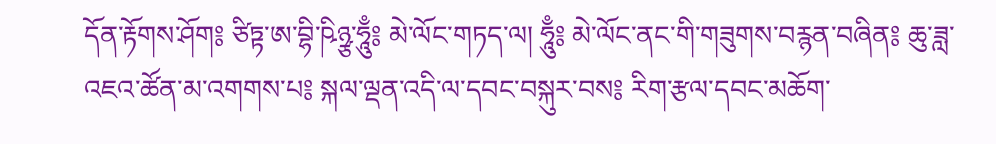དོན་རྟོགས་ཤོག༔ ཙིཏྟ་ཨ་བྷི་ཥིཉྩ་ཧཱུྃ༔ མེ་ལོང་གཏད་ལ། ཧཱུྃ༔ མེ་ལོང་ནང་གི་གཟུགས་བརྙན་བཞིན༔ ཆུ་ཟླ་འཇའ་ཚོན་མ་འགགས་པ༔ སྐལ་ལྡན་འདི་ལ་དབང་བསྐུར་བས༔ རིག་རྩལ་དབང་མཆོག་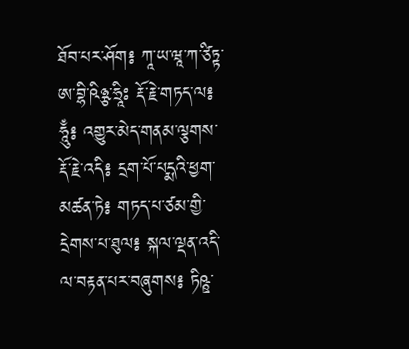ཐོབ་པར་ཤོག༔ ཀཱ་ཡ་ཝཱ་ཀ་ཙིཏྟ་ཨ་བྷི་ཥིཉྩ་ཧྲཱིཿ རྡོ་རྗེ་གཏད་ལ༔ ཧཱུྃ༔ འགྱུར་མེད་གནམ་ལྕགས་རྡོ་རྗེ་འདི༔ དྲག་པོ་པདྨའི་ཕྱག་མཚན་ཏེ༔ གཏད་པ་ཙམ་གྱི་དྲེགས་པ་ཐུལ༔ སྐལ་ལྡན་འདི་ལ་བརྟན་པར་བཞུགས༔ ཏིཥྛ་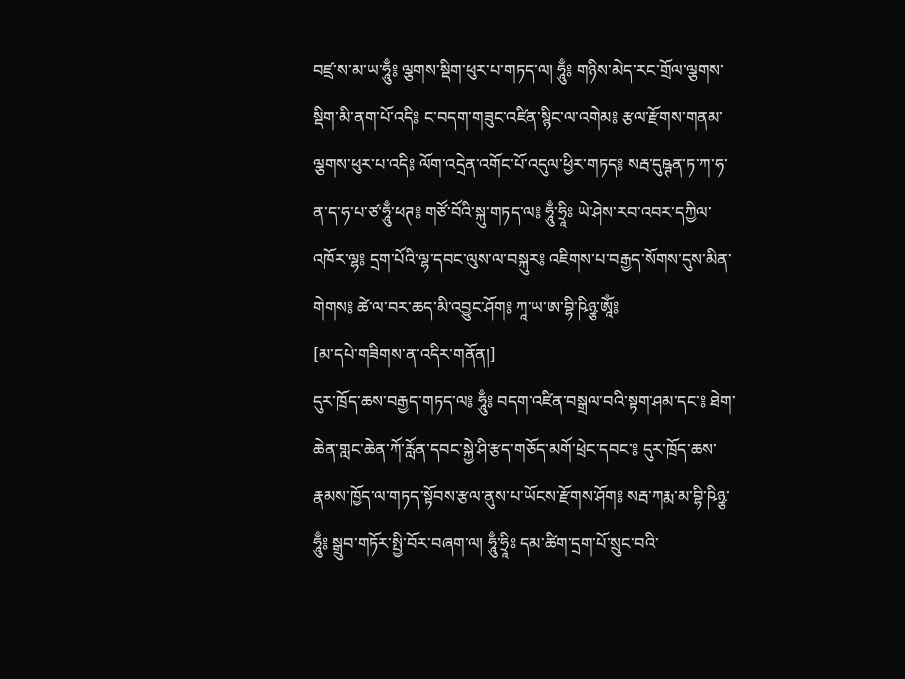བཛྲ་ས་མ་ཡ་ཧཱུྃ༔ ལྕགས་སྡིག་ཕུར་པ་གཏད་ལ། ཧཱུྃ༔ གཉིས་མེད་རང་གྲོལ་ལྕགས་སྡིག་མི་ནག་པོ་འདི༔ ང་བདག་གཟུང་འཛིན་སྙིང་ལ་འགེམ༔ རྩལ་རྫོགས་གནམ་ལྕགས་ཕུར་པ་འདི༔ ལོག་འདྲེན་འགོང་པོ་འདུལ་ཕྱིར་གཏད༔ སརྦ་དུཥྚན་ཏ་ཀ་ཧ་ན་ད་ཧ་པ་ཙ་ཧཱུྃ་ཕཊ༔ གཙོ་བོའི་སྐུ་གཏད་ལ༔ ཧཱུྃ་ཧྲཱིཿ ཡེ་ཤེས་རབ་འབར་དཀྱིལ་འཁོར་ལྷ༔ དྲག་པོའི་ལྷ་དབང་ལུས་ལ་བསྐུར༔ འཇིགས་པ་བརྒྱད་སོགས་དུས་མིན་གེགས༔ ཚེ་ལ་བར་ཆད་མི་འབྱུང་ཤོག༔ ཀཱ་ཡ་ཨ་བྷི་ཥིཉྩ་ཨཱོཾ༔
[མ་དཔེ་གཟིགས་ན་འདིར་གནོན།]
དུར་ཁྲོད་ཆས་བརྒྱད་གཏད་ལ༔ ཧཱུྃ༔ བདག་འཛིན་བསྒྲལ་བའི་སྟག་ཤམ་དང་༔ ཐེག་ཆེན་གླང་ཆེན་ཀོ་རློན་དབང་སྐྱེ་ཤི་རྩད་གཅོད་མགོ་ཕྲེང་དབང་༔ དུར་ཁྲོད་ཆས་རྣམས་ཁྱོད་ལ་གཏད་སྟོབས་རྩལ་ནུས་པ་ཡོངས་རྫོགས་ཤོག༔ སརྦ་ཀརྨ་མ་བྷི་ཥིཉྩ་ཧཱུྃ༔ སྒྲུབ་གཏོར་སྤྱི་བོར་བཞག་ལ། ཧཱུྃ་ཧྲཱིཿ དམ་ཚིག་དྲག་པོ་སྲུང་བའི་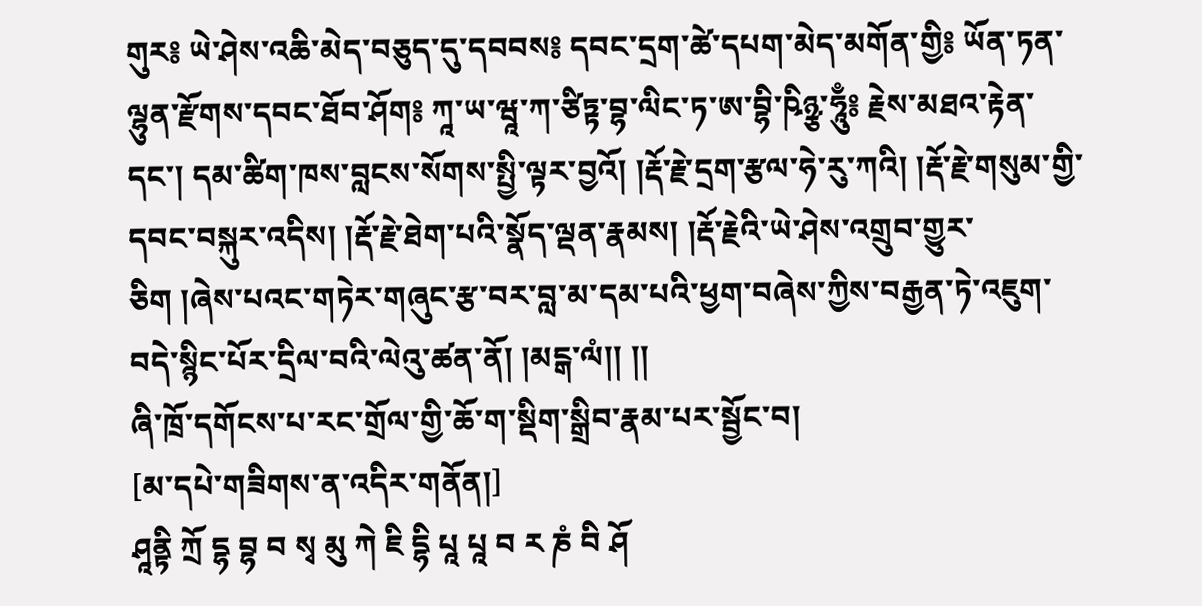གུར༔ ཡེ་ཤེས་འཆི་མེད་བཅུད་དུ་དབབས༔ དབང་དྲག་ཚེ་དཔག་མེད་མགོན་གྱི༔ ཡོན་ཏན་ལྷུན་རྫོགས་དབང་ཐོབ་ཤོག༔ ཀཱ་ཡ་ཝཱ་ཀ་ཙིཏྟ་བྷ་ལིང་ཏ་ཨ་བྷི་ཥིཉྩ་ཧཱུྃ༔ རྗེས་མཐའ་རྟེན་དང་། དམ་ཚིག་ཁས་བླངས་སོགས་སྤྱི་ལྟར་བྱའོ། །རྡོ་རྗེ་དྲག་རྩལ་ཧེ་རུ་ཀའི། །རྡོ་རྗེ་གསུམ་གྱི་དབང་བསྐུར་འདིས། །རྡོ་རྗེ་ཐེག་པའི་སྣོད་ལྡན་རྣམས། །རྡོ་རྗེའི་ཡེ་ཤེས་འགྲུབ་གྱུར་ཅིག །ཞེས་པའང་གཏེར་གཞུང་རྩ་བར་བླ་མ་དམ་པའི་ཕྱག་བཞེས་ཀྱིས་བརྒྱན་ཏེ་འཇུག་བདེ་སྙིང་པོར་དྲིལ་བའི་ལེའུ་ཚན་ནོ། །མངྒ་ལཾ།། །།
ཞི་ཁྲོ་དགོངས་པ་རང་གྲོལ་གྱི་ཆོ་ག་སྡིག་སྒྲིབ་རྣམ་པར་སྦྱོང་བ།
[མ་དཔེ་གཟིགས་ན་འདིར་གནོན།]
ཤཱནྟི ཀྲོ དྷ བྷ བ སྭ མུ ཀེ ཇི དྷི པཱ པཱ བ ར ཎཾ བི ཤོ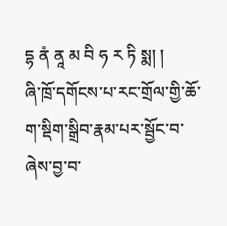དྷ ནཾ ནཱ མ བི ཧ ར ཏི སྨ། །
ཞི་ཁྲོ་དགོངས་པ་རང་གྲོལ་གྱི་ཆོ་ག་སྡིག་སྒྲིབ་རྣམ་པར་སྦྱོང་བ་ཞེས་བྱ་བ་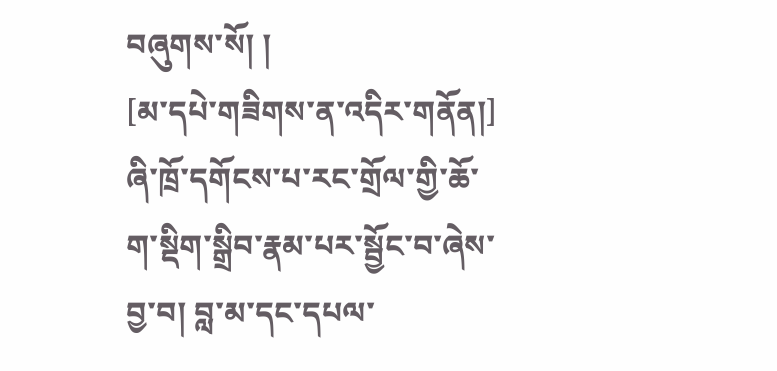བཞུགས་སོ། །
[མ་དཔེ་གཟིགས་ན་འདིར་གནོན།]
ཞི་ཁྲོ་དགོངས་པ་རང་གྲོལ་གྱི་ཆོ་ག་སྡིག་སྒྲིབ་རྣམ་པར་སྦྱོང་བ་ཞེས་བྱ་བ། བླ་མ་དང་དཔལ་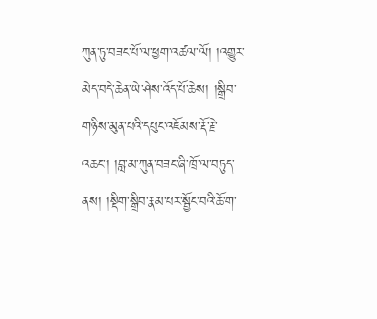ཀུན་ཏུ་བཟང་པོ་ལ་ཕྱག་འཚལ་ལོ། །འགྱུར་མེད་བདེ་ཆེན་ཡེ་ཤེས་འོད་པོ་ཆེས། །སྒྲིབ་གཉིས་མུན་པའི་དཔུང་འཇོམས་རྡོ་རྗེ་འཆང་། །བླ་མ་ཀུན་བཟང་ཞི་ཁྲོ་ལ་བཏུད་ནས། །སྡིག་སྒྲིབ་རྣམ་པར་སྦྱོང་བའི་ཆོ་ག་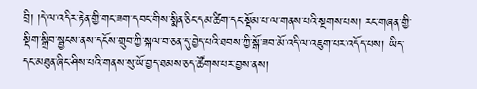བྲི། །དེ་ལ་འདིར་རྟེན་གྱི་གང་ཟག་དབང་གིས་སྨིན་ཅིང་དམ་ཚིག་དང་སྡོམ་པ་ལ་གནས་པའི་སྔགས་པས། རང་གཞན་གྱི་སྡིག་སྒྲིབ་སྦྱངས་ནས་དངོས་གྲུབ་ཀྱི་སྐལ་བ་ཅན་དུ་བྱེད་པའི་ཐབས་ཀྱི་སྒོ་ཟབ་མོ་འདི་ལ་འཇུག་པར་འདོད་པས། ཡིད་དང་མཐུན་ཞིང་ཤིས་པའི་གནས་སུ་ཡོ་བྱད་ཐམས་ཅད་ཚོགས་པར་བྱས་ནས།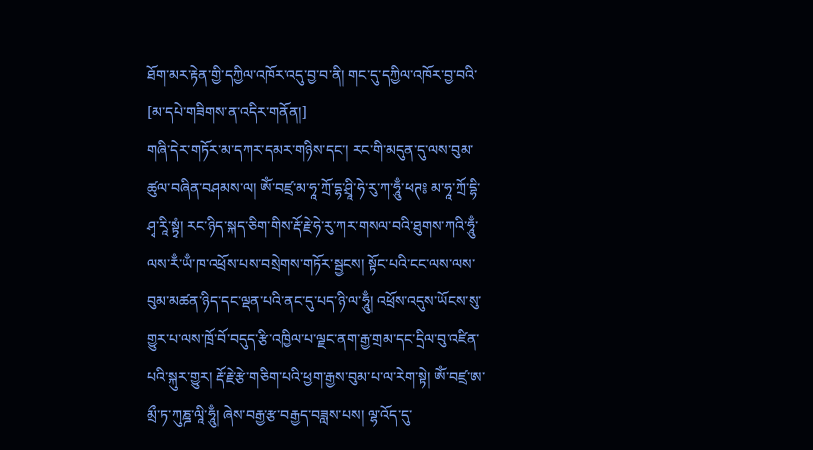ཐོག་མར་རྟེན་གྱི་དཀྱིལ་འཁོར་འདུ་བྱ་བ་ནི། གང་དུ་དཀྱིལ་འཁོར་བྱ་བའི་
[མ་དཔེ་གཟིགས་ན་འདིར་གནོན།]
གཞི་དེར་གཏོར་མ་དཀར་དམར་གཉིས་དང་། རང་གི་མདུན་དུ་ལས་བུམ་ཚུལ་བཞིན་བཤམས་ལ། ཨོཾ་བཛྲ་མ་ཧཱ་ཀྲོ་དྷ་ཤྲཱི་ཧེ་རུ་ཀ་ཧཱུྃ་ཕཊ༔ མ་ཧཱ་ཀྲོ་དྷི་ཤྭ་རཱི་སྟྭཾ། རང་ཉིད་སྐད་ཅིག་གིས་རྡོ་རྗེ་ཧེ་རུ་ཀར་གསལ་བའི་ཐུགས་ཀའི་ཧཱུྃ་ལས་རྃ་ཡྃ་ཁ་འཕྲོས་པས་བསྲེགས་གཏོར་སྦྱངས། སྟོང་པའི་ངང་ལས་ལས་བུམ་མཚན་ཉིད་དང་ལྡན་པའི་ནང་དུ་པད་ཉི་ལ་ཧཱུྃ། འཕྲོས་འདུས་ཡོངས་སུ་གྱུར་པ་ལས་ཁྲོ་བོ་བདུད་རྩི་འཁྱིལ་པ་ལྗང་ནག་རྒྱ་གྲམ་དང་དྲིལ་བུ་འཛིན་པའི་སྐུར་གྱུར། རྡོ་རྗེ་རྩེ་གཅིག་པའི་ཕྱག་རྒྱས་བུམ་པ་ལ་རེག་སྟེ། ཨོཾ་བཛྲ་ཨ་མྲྀ་ཏ་ཀུཎྜ་ལཱི་ཧཱུྃ། ཞེས་བརྒྱ་རྩ་བརྒྱད་བཟླས་པས། ལྷ་འོད་དུ་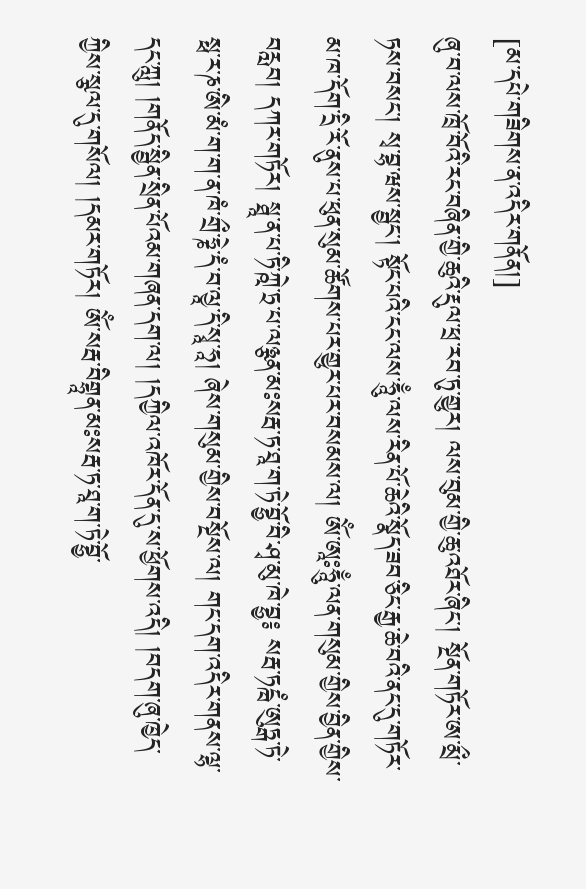[མ་དཔེ་གཟིགས་ན་འདིར་གནོན།]
ཞུ་བ་ལས་ཁྲོ་བོའི་རང་བཞིན་གྱི་ཆུའི་རྡུལ་ཕྲ་རབ་ཏུ་གྱུར། ལས་བུམ་གྱི་ཆུ་འཐོར་ཞིང་། སྔོན་གཏོར་ཨ་མྲྀ་ཏས་བསང་། སྭ་བྷ་ཝས་སྦྱང་། སྟོང་པའི་ངང་ལས་ཧཱུྃ་ལས་རིན་པོ་ཆེའི་སྣོད་ཟབ་ཅིང་རྒྱ་ཆེ་བའི་ནང་དུ་གཏོར་མ་ཁ་དོག་དྲི་རོ་ནུས་པ་ཕུན་སུམ་ཚོགས་པར་གྱུར་པར་བསམས་ལ། ཨོཾ་ཨཱཿཧཱུྃ་ལན་གསུམ་གྱིས་བྱིན་གྱིས་བརླབ། དཀར་གཏོར། སྠཱ་ན་པ་ཏི་ཀྵེ་ཏྲ་པ་ལཉྩན་མཿསརྦ་ཏ་ཐཱ་ག་ཏེ་བྷྱོ་བི་ཤྭ་མུ་ཁེ་བྷྱ༔ སརྦ་ཏངྑཾ་ཨུཏྒ་ཏེ་སྥ་ར་ཎ་ཨི་མཾ་ག་ག་ན་ཁཾ་གྲྀ་ཧྞེ་དཾ་བ་ལྱཱ་དི་སྭཱ་ཧཱ། ཞེས་གསུམ་གྱིས་བསྔོས་ལ། གང་དག་འདིར་གནས་ལྷ་དང་ཀླུ། །གནོད་སྦྱིན་སྲིན་པོའམ་གཞན་དག་ལ། །དཀྱིལ་འཁོར་དོན་དུ་ས་ཕྱོགས་འདི། །བདག་ཞུ་ཁྱེད་ཀྱིས་སྩལ་དུ་གསོལ། །དམར་གཏོར། ཨོཾ་སརྦ་བིགྷཱན་མཿསརྦ་ཏ་ཐཱ་ག་ཏེ་བྷྱོ་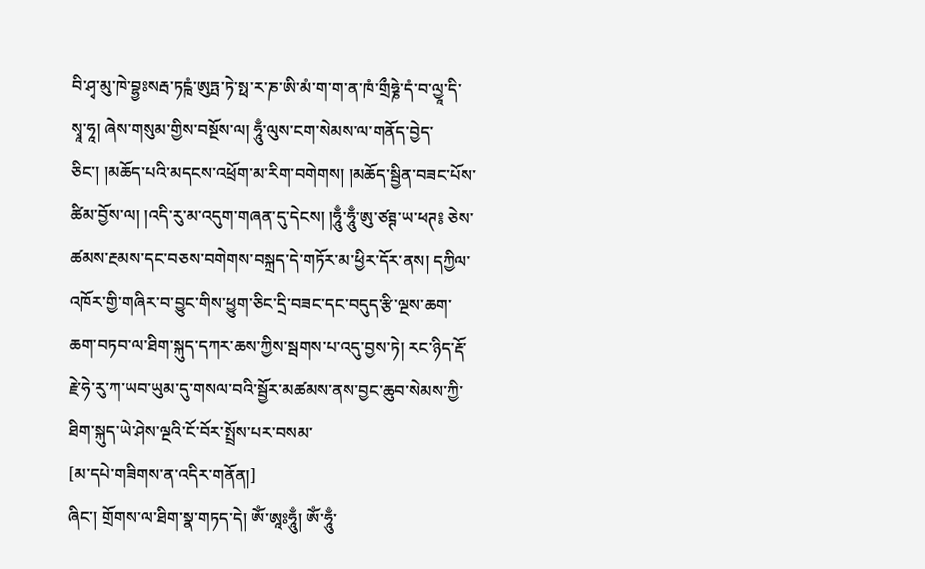བི་ཤྭ་མུ་ཁེ་བྷྱཿསརྦ་ཏངྑཾ་ཨུཏྤ་ཏེ་སྥ་ར་ཎ་ཨི་མཾ་ག་ག་ན་ཁཾ་གྲྀཧྞེ་དཾ་བ་ལྱཱ་དི་སྭཱ་ཧཱ། ཞེས་གསུམ་གྱིས་བསྔོས་ལ། ཧཱུྃ་ལུས་ངག་སེམས་ལ་གནོད་བྱེད་ཅིང་། །མཆོད་པའི་མདངས་འཕྲོག་མ་རིག་བགེགས། །མཆོད་སྦྱིན་བཟང་པོས་ཚིམ་བྱོས་ལ། །འདི་རུ་མ་འདུག་གཞན་དུ་དེངས། །ཧཱུྃ་ཧཱུྃ་ཨུ་ཙཊྚ་ཡ་ཕཊ༔ ཅེས་ཚམས་རྔམས་དང་བཅས་བགེགས་བསྐྲད་དེ་གཏོར་མ་ཕྱིར་དོར་ནས། དཀྱིལ་འཁོར་གྱི་གཞིར་བ་བྱུང་གིས་ཕྱུག་ཅིང་དྲི་བཟང་དང་བདུད་རྩི་ལྔས་ཆག་ཆག་བཏབ་ལ་ཐིག་སྐུད་དཀར་ཆས་ཀྱིས་སྦགས་པ་འདུ་བྱས་ཏེ། རང་ཉིད་རྡོ་རྗེ་ཧེ་རུ་ཀ་ཡབ་ཡུམ་དུ་གསལ་བའི་སྦྱོར་མཚམས་ནས་བྱང་ཆུབ་སེམས་ཀྱི་ཐིག་སྐུད་ཡེ་ཤེས་ལྔའི་ངོ་བོར་སྤྲོས་པར་བསམ་
[མ་དཔེ་གཟིགས་ན་འདིར་གནོན།]
ཞིང་། གྲོགས་ལ་ཐིག་སྣ་གཏད་དེ། ཨོཾ་ཨཱཿཧཱུྃ། ཨོཾ་ཧཱུྃ་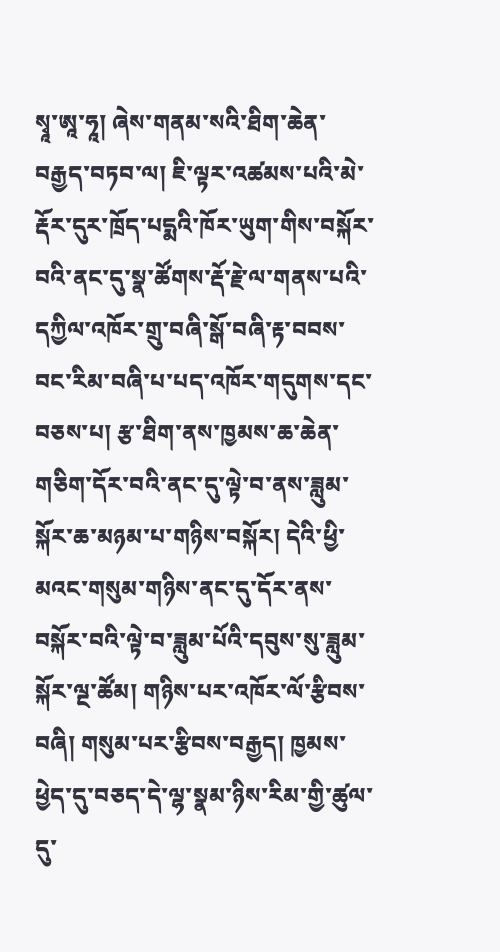སྭཱ་ཨཱ་ཧཱ། ཞེས་གནམ་སའི་ཐིག་ཆེན་བརྒྱད་བཏབ་ལ། ཇི་ལྟར་འཚམས་པའི་མེ་རྡོར་དུར་ཁྲོད་པདྨའི་ཁོར་ཡུག་གིས་བསྐོར་བའི་ནང་དུ་སྣ་ཚོགས་རྡོ་རྗེ་ལ་གནས་པའི་དཀྱིལ་འཁོར་གྲུ་བཞི་སྒོ་བཞི་རྟ་བབས་བང་རིམ་བཞི་པ་པད་འཁོར་གདུགས་དང་བཅས་པ། རྩ་ཐིག་ནས་ཁྱམས་ཆ་ཆེན་གཅིག་དོར་བའི་ནང་དུ་ལྟེ་བ་ནས་ཟླུམ་སྐོར་ཆ་མཉམ་པ་གཉིས་བསྐོར། དེའི་ཕྱི་མའང་གསུམ་གཉིས་ནང་དུ་དོར་ནས་བསྐོར་བའི་ལྟེ་བ་ཟླུམ་པོའི་དབུས་སུ་ཟླུམ་སྐོར་ལྔ་ཚོམ། གཉིས་པར་འཁོར་ལོ་རྩིབས་བཞི། གསུམ་པར་རྩིབས་བརྒྱད། ཁྱམས་ཕྱེད་དུ་བཅད་དེ་ལྷ་སྣམ་ཉིས་རིམ་གྱི་ཚུལ་དུ་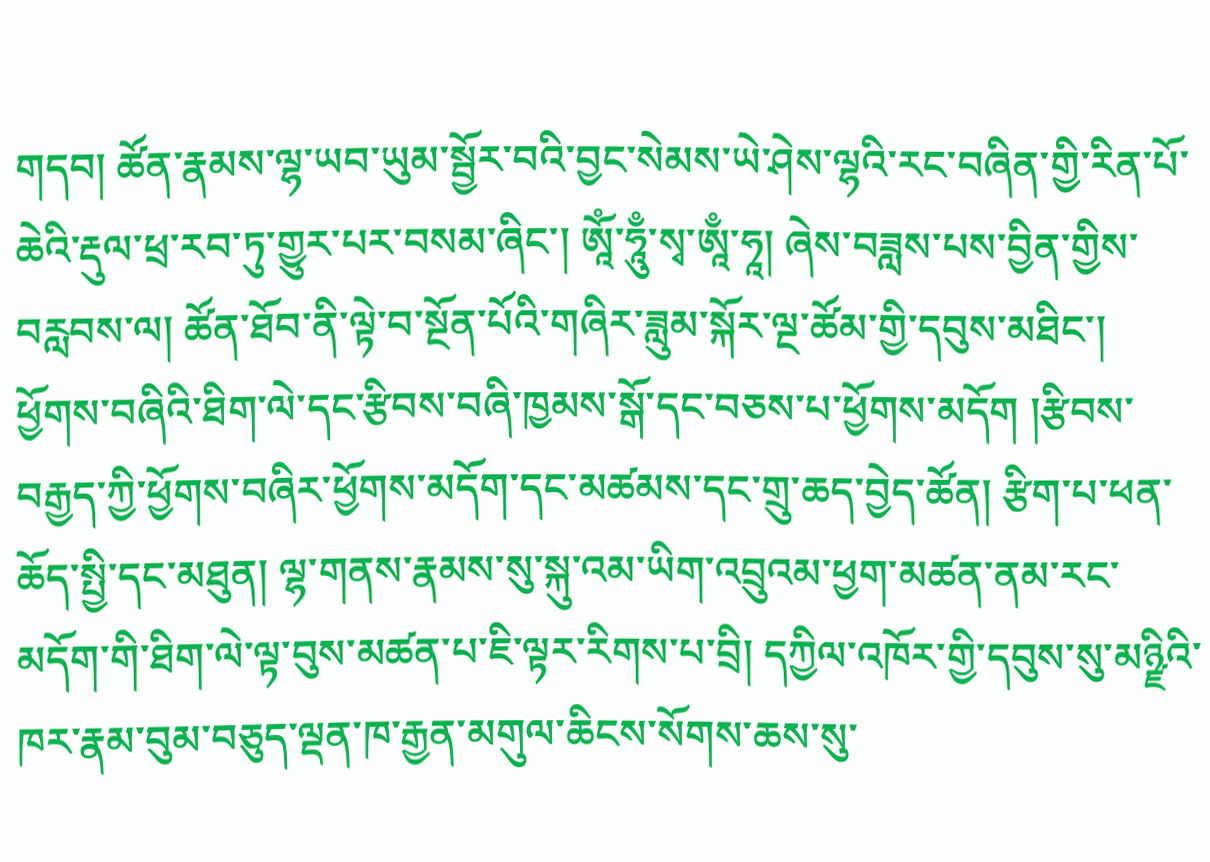གདབ། ཚོན་རྣམས་ལྷ་ཡབ་ཡུམ་སྦྱོར་བའི་བྱང་སེམས་ཡེ་ཤེས་ལྷའི་རང་བཞིན་གྱི་རིན་པོ་ཆེའི་རྡུལ་ཕྲ་རབ་ཏུ་གྱུར་པར་བསམ་ཞིང་། ཨཱོཾ་ཧཱུྃ་སྭ་ཨཱྃ་ཧཱ། ཞེས་བཟླས་པས་བྱིན་གྱིས་བརླབས་ལ། ཚོན་ཐོབ་ནི་ལྟེ་བ་སྔོན་པོའི་གཞིར་ཟླུམ་སྐོར་ལྔ་ཚོམ་གྱི་དབུས་མཐིང་། ཕྱོགས་བཞིའི་ཐིག་ལེ་དང་རྩིབས་བཞི་ཁྱམས་སྒོ་དང་བཅས་པ་ཕྱོགས་མདོག །རྩིབས་བརྒྱད་ཀྱི་ཕྱོགས་བཞིར་ཕྱོགས་མདོག་དང་མཚམས་དང་གྲུ་ཆད་བྱེད་ཚོན། རྩིག་པ་ཕན་ཆོད་སྤྱི་དང་མཐུན། ལྷ་གནས་རྣམས་སུ་སྐུ་འམ་ཡིག་འབྲུའམ་ཕྱག་མཚན་ནམ་རང་མདོག་གི་ཐིག་ལེ་ལྟ་བུས་མཚན་པ་ཇི་ལྟར་རིགས་པ་བྲི། དཀྱིལ་འཁོར་གྱི་དབུས་སུ་མཉྫིའི་ཁར་རྣམ་བུམ་བཅུད་ལྡན་ཁ་རྒྱན་མགུལ་ཆིངས་སོགས་ཆས་སུ་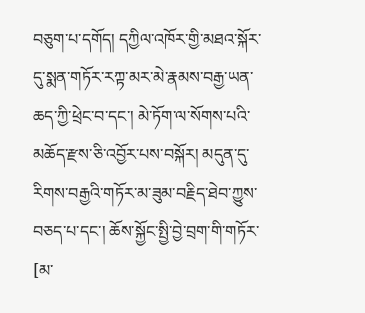བཅུག་པ་དགོད། དཀྱིལ་འཁོར་གྱི་མཐའ་སྐོར་དུ་སྨན་གཏོར་རཀྟ་མར་མེ་རྣམས་བརྒྱ་ཡན་ཆད་ཀྱི་ཕྲེང་བ་དང་། མེ་ཏོག་ལ་སོགས་པའི་མཆོད་རྫས་ཅི་འབྱོར་པས་བསྐོར། མདུན་དུ་རིགས་བརྒྱའི་གཏོར་མ་ཟུམ་བརྗིད་ཐེབ་ཀྱུས་བཅད་པ་དང་། ཆོས་སྐྱོང་སྤྱི་བྱེ་བྲག་གི་གཏོར་
[མ་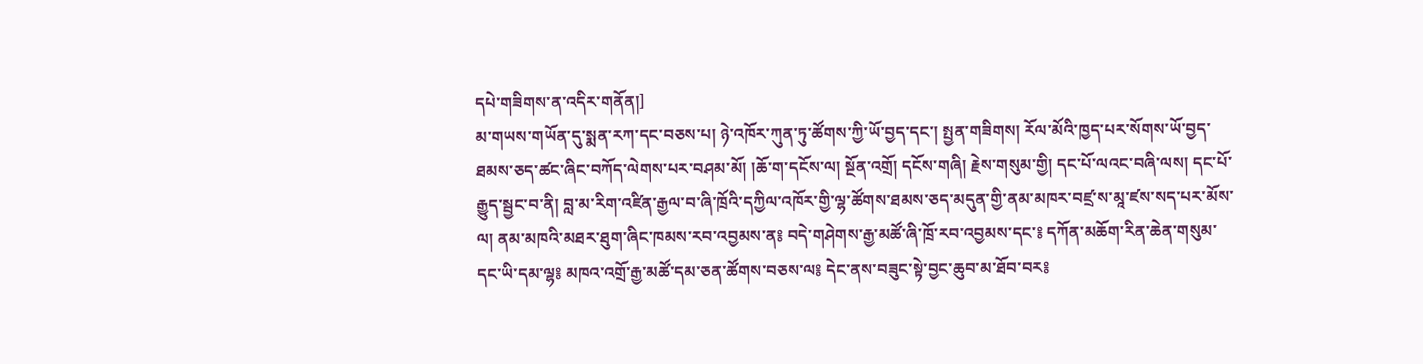དཔེ་གཟིགས་ན་འདིར་གནོན།]
མ་གཡས་གཡོན་དུ་སྨན་རཀ་དང་བཅས་པ། ཉེ་འཁོར་ཀུན་ཏུ་ཚོགས་ཀྱི་ཡོ་བྱད་དང་། སྤྱན་གཟིགས། རོལ་མོའི་ཁྱད་པར་སོགས་ཡོ་བྱད་ཐམས་ཅད་ཚང་ཞིང་བཀོད་ལེགས་པར་བཤམ་མོ། །ཆོ་ག་དངོས་ལ། སྔོན་འགྲོ། དངོས་གཞི། རྗེས་གསུམ་གྱི། དང་པོ་ལའང་བཞི་ལས། དང་པོ་རྒྱུད་སྦྱང་བ་ནི། བླ་མ་རིག་འཛིན་རྒྱལ་བ་ཞི་ཁྲོའི་དཀྱིལ་འཁོར་གྱི་ལྷ་ཚོགས་ཐམས་ཅད་མདུན་གྱི་ནམ་མཁར་བཛྲ་ས་མཱ་ཛས་སད་པར་མོས་ལ། ནམ་མཁའི་མཐར་ཐུག་ཞིང་ཁམས་རབ་འབྱམས་ན༔ བདེ་གཤེགས་རྒྱ་མཚོ་ཞི་ཁྲོ་རབ་འབྱམས་དང་༔ དཀོན་མཆོག་རིན་ཆེན་གསུམ་དང་ཡི་དམ་ལྷ༔ མཁའ་འགྲོ་རྒྱ་མཚོ་དམ་ཅན་ཚོགས་བཅས་ལ༔ དེང་ནས་བཟུང་སྟེ་བྱང་ཆུབ་མ་ཐོབ་བར༔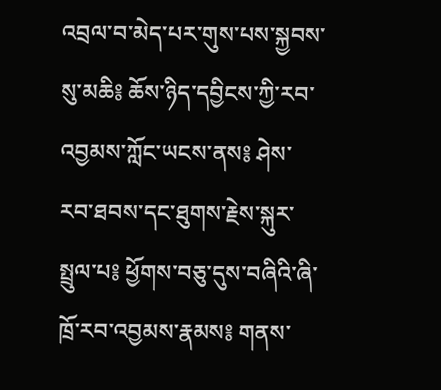འབྲལ་བ་མེད་པར་གུས་པས་སྐྱབས་སུ་མཆི༔ ཆོས་ཉིད་དབྱིངས་ཀྱི་རབ་འབྱམས་ཀློང་ཡངས་ནས༔ ཤེས་རབ་ཐབས་དང་ཐུགས་རྗེས་སྐུར་སྤྲུལ་པ༔ ཕྱོགས་བཅུ་དུས་བཞིའི་ཞི་ཁྲོ་རབ་འབྱམས་རྣམས༔ གནས་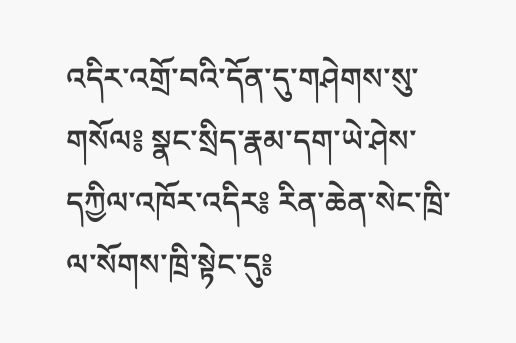འདིར་འགྲོ་བའི་དོན་དུ་གཤེགས་སུ་གསོལ༔ སྣང་སྲིད་རྣམ་དག་ཡེ་ཤེས་དཀྱིལ་འཁོར་འདིར༔ རིན་ཆེན་སེང་ཁྲི་ལ་སོགས་ཁྲི་སྟེང་དུ༔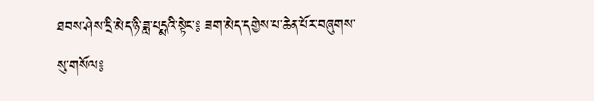ཐབས་ཤེས་དྲི་མེད་ཉི་ཟླ་པདྨའི་སྟེང་༔ ཟག་མེད་དགྱེས་པ་ཆེན་པོར་བཞུགས་སུ་གསོལ༔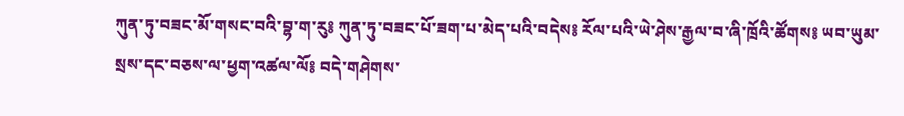ཀུན་ཏུ་བཟང་མོ་གསང་བའི་བྷ་ག་རུ༔ ཀུན་ཏུ་བཟང་པོ་ཟག་པ་མེད་པའི་བདེས༔ རོལ་པའི་ཡེ་ཤེས་རྒྱལ་བ་ཞི་ཁྲོའི་ཚོགས༔ ཡབ་ཡུམ་སྲས་དང་བཅས་ལ་ཕྱག་འཚལ་ལོ༔ བདེ་གཤེགས་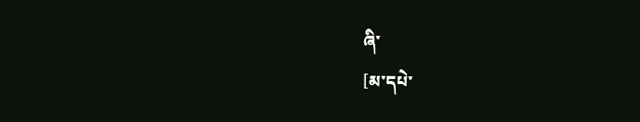ཞི་
[མ་དཔེ་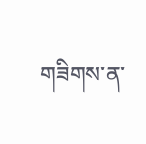གཟིགས་ན་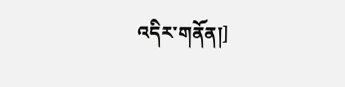འདིར་གནོན།]